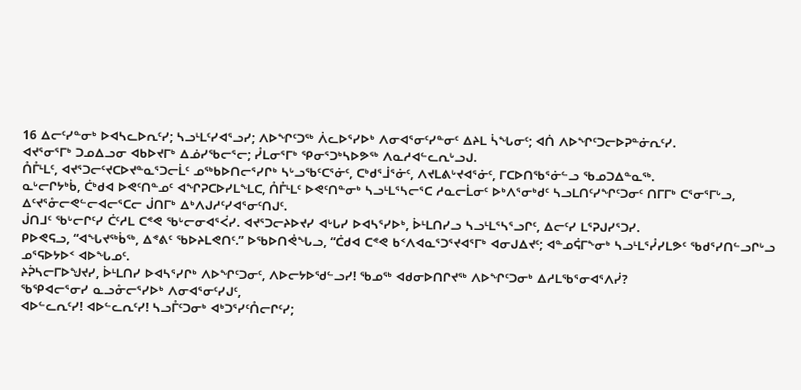16 ᐃᓕᑦᓯᓐᓂᒃ ᐅᐊᓴᓚᐅᕆᑦᓯ; ᓴᓗᒻᒪᑦᓯᐊᕐᓗᓯ; ᐱᐅᖏᑦᑐᖅ ᐲᓚᐅᕐᓯᐅᒃ ᐱᓂᐊᕐᓂᑦᓯᓐᓂᑦ ᐃᔨᒪ ᓵᖓᓂᑦ; ᐊᑏ ᐱᐅᖏᑦᑐᓕᐅᕈᓐᓃᕆᑦᓯ.
ᐊᔪᕐᓂᕐᒥᒃ ᑐᓄᐃᓗᓂ ᐊᑲᐅᔪᒥᒃ ᐃᓅᓯᖃᓕᕐᓕ; ᓮᒪᓂᕐᒥᒃ ᕿᓂᕐᑐᒃᓴᐅᕗᖅ ᐱᓇᓱᐊᓪᓚᕆᒡᓗᒍ.
ᑍᒤᒻᒪᑦ, ᐊᔪᕐᑐᓕᑦᔪᑕᐅᔪᓐᓇᕐᑐᓕᒫᑦ ᓄᖅᑲᐅᑎᓕᕐᓯᒋᒃ ᓴᒡᓗᖃᑦᑕᕐᓃᑦ, ᑕᒃᑯᕐᒨᕐᓃᑦ, ᐱᔪᒪᕕᒡᔪᐊᕐᓃᑦ, ᒥᑕᐅᑎᖃᕐᓃᓪᓗ ᖃᓄᑐᐃᓐᓇᖅ.
ᓇᒡᓕᒋᔭᒃᑳ, ᑖᒃᑯᐊ ᐅᕙᑦᑎᓐᓄᑦ ᐊᖏᕈᑕᐅᓯᒪᖕᒪᑕ, ᑍᒤᒻᒪᑦ ᐅᕙᑦᑎᓐᓂᒃ ᓴᓗᒻᒪᕐᓴᓕᕐᑕ ᓱᓇᓕᒫᓂᑦ ᐅᒃᐱᕐᓂᒃᑯᑦ ᓴᓗᒪᑎᑦᓯᖏᑦᑐᓂᑦ ᑎᒥᒥᒃ ᑕᕐᓂᕐᒥᒡᓗ, ᐃᑦᔪᕐᓁᓕᕙᓪᓕᐊᓕᕐᑕᓕ ᒎᑎᒥᒃ ᐃᒃᐱᒍᓱᑦᓯᐊᕐᓂᑦᑎᒍᑦ.
ᒎᑎᒧᑦ ᖃᒡᓕᒋᑦᓯ ᑖᑦᓱᒪ ᑕᕝᕙ ᖃᒡᓕᓂᐊᕐᐹᓯ. ᐊᔪᕐᑐᓕᔨᐅᔪᓯ ᐊᒡᒐᓯ ᐅᐊᓴᕐᓯᐅᒃ, ᐆᒻᒪᑎᓯᓗ ᓴᓗᒻᒪᕐᓴᕐᓗᒋᑦ, ᐃᓕᑦᓯ ᒪᕐᕈᒍᓯᕐᑐᓯ.
ᑭᐅᕙᕋᓗ, “ᐊᖓᔪᖅᑳᖅ, ᐃᕝᕕᑦ ᖃᐅᔨᒪᕙᑎᑦ.” ᐅᖃᐅᑎᕚᖓᓗ, “ᑖᑯᐊ ᑕᕝᕙ ᑲᑉᐱᐊᓇᕐᑐᕐᔪᐊᕐᒥᒃ ᐊᓂᒍᐃᔪᑦ; ᐊᓐᓄᕌᒥᖕᓂᒃ ᓴᓗᒻᒪᕐᓮᓯᒪᕗᑦ ᖃᑯᕐᓯᑎᓪᓗᒋᒡᓗ ᓄᕐᕋᐅᔭᐅᑉ ᐊᐅᖓᓄᑦ.
ᔨᕉᓴᓕᒥᐅᖑᔪᓯ, ᐆᒻᒪᑎᓯ ᐅᐊᓴᕐᓯᒋᒃ ᐱᐅᖏᑦᑐᓂᑦ, ᐱᐅᓕᔭᐅᖁᓪᓗᓯ! ᖃᓄᖅ ᐊᑯᓂᐅᑎᒋᔪᖅ ᐱᐅᖏᑦᑐᓂᒃ ᐃᓱᒪᖃᕐᓂᐊᕐᐱᓰ?
ᖃᕿᐊᓕᕐᓂᓯ ᓇᓗᓁᓕᕐᓯᐅᒃ ᐱᓂᐊᕐᓂᑦᓯᒍᑦ,
ᐊᐅᓪᓚᕆᑦᓯ! ᐊᐅᓪᓚᕆᑦᓯ! ᓴᓗᒤᑦᑐᓂᒃ ᐊᒃᑐᕐᓯᑦᑍᓕᒋᑦᓯ;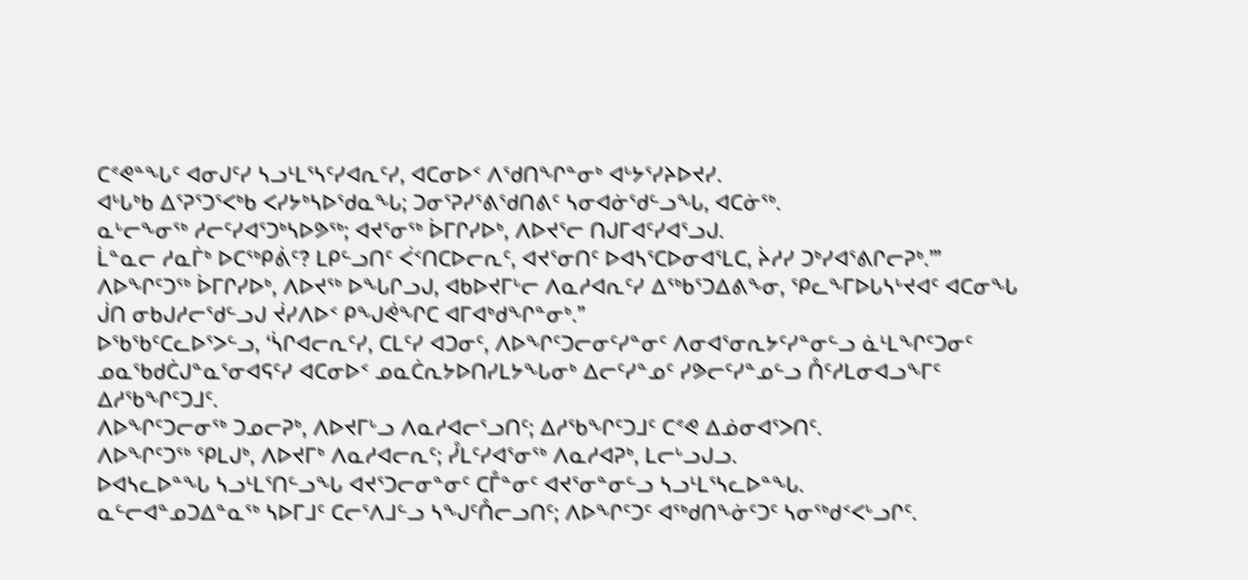ᑕᕝᕙᓐᖓᑦ ᐊᓂᒍᑦᓯ ᓴᓗᒻᒪᕐᓴᑦᓯᐊᕆᑦᓯ, ᐊᑕᓂᐅᑉ ᐱᖁᑎᖏᓐᓂᒃ ᐊᒡᔭᕐᓯᔨᐅᔪᓯ.
ᐊᒡᒐᒃᑲ ᐃᕐᕈᕐᑐᕐᐸᒃᑲ ᐸᓯᔭᒃᓴᐅᖁᓇᖓ; ᑐᓂᕐᕈᓯᕐᕕᖁᑎᕕᑦ ᓴᓂᐊᓃᖁᓪᓗᖓ, ᐊᑕᓃᖅ.
ᓇᒡᓕᖕᓂᖅ ᓱᓕᑦᓯᐊᕐᑐᒃᓴᐅᕗᖅ; ᐊᔪᕐᓂᖅ ᐆᒥᒋᓯᐅᒃ, ᐱᐅᔪᕐᓕ ᑎᒍᒥᐊᑦᓯᐊᕐᓗᒍ.
ᒫᓐᓇᓕ ᓱᓇᒦᒃ ᐅᑕᖅᑭᕖᑦ? ᒪᑭᓪᓗᑎᑦ ᐹᑉᑎᑕᐅᓕᕆᑦ, ᐊᔪᕐᓂᑎᑦ ᐅᐊᓴᕐᑕᐅᓂᐊᕐᒪᑕ, ᔩᓱᓯ ᑐᒃᓯᐊᕐᕕᒋᓕᕈᒃ.’”
ᐱᐅᖏᑦᑐᖅ ᐆᒥᒋᓯᐅᒃ, ᐱᐅᔪᖅ ᐅᖓᒋᓗᒍ, ᐊᑲᐅᔪᒥᒡᓕ ᐱᓇᓱᐊᕆᑦᓯ ᐃᖅᑲᕐᑐᐃᕕᖕᓂ, ᕿᓚᖕᒥᐅᒐᓴᒡᔪᐊᑦ ᐊᑕᓂᖓ ᒎᑎ ᓂᑲᒍᓱᓕᖁᓪᓗᒍ ᔫᓯᐱᐅᑉ ᑭᖑᕚᖏᑕ ᐊᒥᐊᒃᑯᖏᓐᓂᒃ.”
ᐅᖃᖃᑦᑕᓚᐅᕐᐳᓪᓗ, ‘ᓵᒋᐊᓕᕆᑦᓯ, ᑕᒪᑦᓯ ᐊᑐᓂᑦ, ᐱᐅᖏᑦᑐᓕᓂᑦᓯᓐᓂᑦ ᐱᓂᐊᕐᓂᕆᔭᑦᓯᓐᓂᓪᓗ ᓈᒻᒪᖏᑦᑐᓂᑦ ᓄᓇᖃᑯᑖᒍᓐᓇᕐᓂᐊᕋᑦᓯ ᐊᑕᓂᐅᑉ ᓄᓇᑖᕆᔭᐅᑎᓯᒪᔭᖓᓂᒃ ᐃᓕᑦᓯᓐᓄᑦ ᓯᕗᓕᑦᓯᓐᓄᓪᓗ ᑍᑦᓱᒪᓂᐊᓗᖕᒥᑦ ᐃᓱᖃᖏᑦᑐᒧᑦ.
ᐱᐅᖏᑦᑐᓕᓂᖅ ᑐᓄᓕᕈᒃ, ᐱᐅᔪᒥᒡᓗ ᐱᓇᓱᐊᓕᕐᓗᑎᑦ; ᐃᓱᖃᖏᑦᑐᒧᑦ ᑕᕝᕙ ᐃᓅᓂᐊᕐᐳᑎᑦ.
ᐱᐅᖏᑦᑐᖅ ᕿᒪᒍᒃ, ᐱᐅᔪᒥᒃ ᐱᓇᓱᐊᓕᕆᑦ; ᓮᒪᑦᓯᐊᕐᓂᖅ ᐱᓇᓱᐊᕈᒃ, ᒪᓕᒡᓗᒍᓗ.
ᐅᐊᓴᓚᐅᓐᖓ ᓴᓗᒻᒪᕐᑎᓪᓗᖓ ᐊᔪᕐᑐᓕᓂᓐᓂᑦ ᑕᒤᓐᓂᑦ ᐊᔪᕐᓂᓐᓂᓪᓗ ᓴᓗᒻᒪᕐᓴᓚᐅᓐᖓ.
ᓇᓪᓕᐊᓐᓄᑐᐃᓐᓇᖅ ᓴᐅᒥᒧᑦ ᑕᓕᕐᐱᒧᓪᓗ ᓴᖑᑦᑍᓕᓗᑎᑦ; ᐱᐅᖏᑦᑐᑦ ᐊᖅᑯᑎᖕᓃᑦᑐᑦ ᓴᓂᖅᑯᑉᐸᒡᓗᒋᑦ.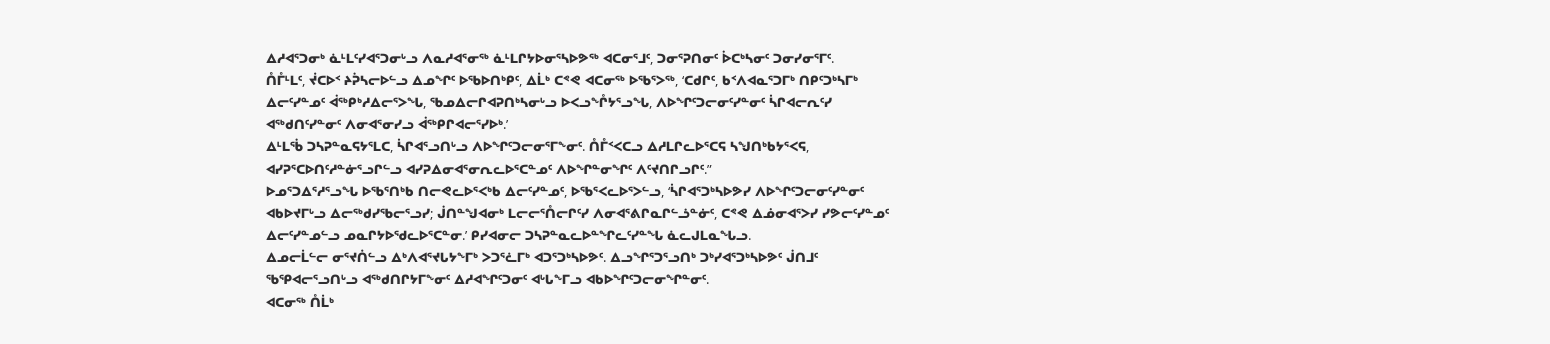ᐃᓱᐊᕐᑐᓂᒃ ᓈᒻᒪᑦᓯᐊᕐᑐᓂᒡᓗ ᐱᓇᓱᐊᕐᓂᖅ ᓈᒻᒪᒋᔭᐅᓂᕐᓴᐅᕗᖅ ᐊᑕᓂᕐᒧᑦ, ᑐᓂᕐᕈᑎᓂᑦ ᐆᑕᒃᓴᓂᑦ ᑐᓂᓯᓂᕐᒥᑦ.
ᑍᒤᒻᒪᑦ, ᔫᑕᐅᑉ ᔨᕉᓴᓕᐅᓪᓗ ᐃᓄᖏᑦ ᐅᖃᐅᑎᒃᑭᑦ, ᐃᒫᒃ ᑕᕝᕙ ᐊᑕᓂᖅ ᐅᖃᕐᐳᖅ, ‘ᑕᑯᒋᑦ, ᑲᑉᐱᐊᓇᕐᑐᒥᒃ ᑎᑭᑦᑐᒃᓴᒥᒃ ᐃᓕᑦᓯᓐᓄᑦ ᐋᖅᑭᒃᓱᐃᓕᕐᐳᖓ, ᖃᓄᐃᓕᒋᐊᕈᑎᒃᓴᓂᒡᓗ ᐅᐸᓗᖕᒊᔭᕐᓗᖓ, ᐱᐅᖏᑦᑐᓕᓂᑦᓯᓐᓂᑦ ᓵᒋᐊᓕᕆᑦᓯ ᐊᖅᑯᑎᑦᓯᓐᓂᑦ ᐱᓂᐊᕐᓂᓯᓗ ᐋᖅᑭᒋᐊᓕᕐᓯᐅᒃ.’
ᐃᒻᒪᖄ ᑐᓴᕈᓐᓇᕋᔭᕐᒪᑕ, ᓵᒋᐊᕐᓗᑎᒡᓗ ᐱᐅᖏᑦᑐᓕᓂᕐᒥᖕᓂᑦ. ᑍᒤᑉᐸᑕᓗ ᐃᓱᒪᒋᓚᐅᕐᑕᕋ ᓴᖑᑎᒃᑲᔭᕐᐸᕋ, ᐊᓯᕈᕐᑕᐅᑎᑦᓱᓐᓃᕐᓗᒋᓪᓗ ᐊᓯᕈᐃᓂᐊᕐᓂᕆᓚᐅᕐᑕᓐᓄᑦ ᐱᐅᖏᓐᓂᖏᑦ ᐱᑦᔪᑎᒋᓗᒋᑦ.”
ᐅᓄᕐᑐᐃᕐᓱᕐᓗᖓ ᐅᖃᕐᑎᒃᑲ ᑎᓕᕙᓚᐅᕐᐸᒃᑲ ᐃᓕᑦᓯᓐᓄᑦ, ᐅᖃᕐᐸᓚᐅᕐᐳᓪᓗ, ‘ᓵᒋᐊᕐᑐᒃᓴᐅᕗᓯ ᐱᐅᖏᑦᑐᓕᓂᑦᓯᓐᓂᑦ ᐊᑲᐅᔪᒥᒡᓗ ᐃᓕᖅᑯᓯᖃᓕᕐᓗᓯ; ᒎᑎᓐᖑᐊᓂᒃ ᒪᓕᓕᕐᑍᓕᒋᑦᓯ ᐱᓂᐊᕐᕕᒋᓇᒋᓪᓘᓐᓃᑦ, ᑕᕝᕙ ᐃᓅᓂᐊᕐᐳᓯ ᓯᕗᓕᑦᓯᓐᓄᑦ ᐃᓕᑦᓯᓐᓄᓪᓗ ᓄᓇᒋᔭᐅᖁᓚᐅᕐᑕᓐᓂ.’ ᑭᓯᐊᓂᓕ ᑐᓴᕈᓐᓇᓚᐅᓐᖏᓚᑦᓯᓐᖓ ᓈᓚᒍᒪᓇᖓᓗ.
ᐃᓄᓕᒫᓪᓕ ᓂᕐᔪᑏᓪᓗ ᐃᒃᐱᐊᕐᔪᒐᔭᖕᒥᒃ ᐳᑐᕐᓛᒥᒃ ᐊᑐᕐᑐᒃᓴᐅᕗᑦ. ᐃᓗᖏᕐᑐᕐᓗᑎᒃ ᑐᒃᓯᐊᕐᑐᒃᓴᐅᕗᑦ ᒎᑎᒧᑦ ᖃᕿᐊᓕᕐᓗᑎᒡᓗ ᐊᖅᑯᑎᒋᔭᒥᖕᓂᑦ ᐃᓱᐊᖏᑦᑐᓂᑦ ᐊᒡᒐᖕᒥᓗ ᐊᑲᐅᖏᑦᑐᓕᓂᖏᓐᓂᑦ.
ᐊᑕᓂᖅ ᑍᒫᒃ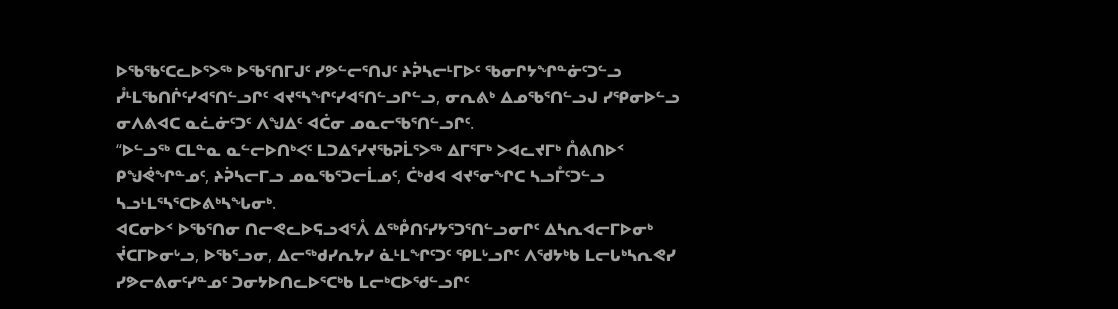ᐅᖃᖃᑦᑕᓚᐅᕐᐳᖅ ᐅᖃᕐᑎᒥᒍᑦ ᓯᕗᓪᓕᕐᑎᒍᑦ ᔨᕉᓴᓕᒻᒥᐅᑦ ᖃᓂᒋᔭᖏᓐᓃᑦᑐᓪᓗ ᓮᒻᒪᖃᑎᒌᑦᓯᐊᕐᑎᓪᓗᒋᑦ ᐊᔪᕐᓴᖏᑦᓯᐊᕐᑎᓪᓗᒋᓪᓗ, ᓂᕆᕕᒃ ᐃᓄᖃᕐᑎᓪᓗᒍ ᓯᕿᓂᐅᓪᓗ ᓂᐱᕕᐊᑕ ᓇᓛᓃᑦᑐᑦ ᐱᖑᐃᑦ ᐊᑖᓂ ᓄᓇᓕᖃᕐᑎᓪᓗᒋᑦ.
“ᐅᓪᓗᖅ ᑕᒪᓐᓇ ᓇᓪᓕᐅᑎᒃᐸᑦ ᒪᑐᐃᕐᓯᔪᖃᕈᒫᕐᐳᖅ ᐃᒥᕐᒥᒃ ᐳᐊᓚᔪᒥᒃ ᑍᕕᑎᐅᑉ ᑭᖑᕚᖏᓐᓄᑦ, ᔨᕉᓴᓕᒥᓗ ᓄᓇᖃᕐᑐᓕᒫᓄᑦ, ᑖᒃᑯᐊ ᐊᔪᕐᓂᖏᑕ ᓴᓗᒤᑦᑐᓪᓗ ᓴᓗᒻᒪᕐᓴᕐᑕᐅᕕᒃᓴᖓᓂᒃ.
ᐊᑕᓂᐅᑉ ᐅᖃᕐᑎᓂ ᑎᓕᕙᓚᐅᕋᓗᐊᕐᐰ ᐃᖅᑬᑎᑦᓯᔭᕐᑐᕐᑎᓪᓗᓂᒋᑦ ᐃᓴᕆᐊᓕᒥᐅᓂᒃ ᔫᑕᒥᐅᓂᒡᓗ, ᐅᖃᕐᓗᓂ, ᐃᓕᖅᑯᓯᕆᔭᓯ ᓈᒻᒪᖏᑦᑐᑦ ᕿᒪᒡᓗᒋᑦ ᐱᖁᔭᒃᑲ ᒪᓕᒐᒃᓴᕆᕙᓯ ᓯᕗᓕᕕᓂᑦᓯᓐᓄᑦ ᑐᓂᔭᐅᑎᓚᐅᕐᑕᒃᑲ ᒪᓕᒃᑕᐅᖁᓪᓗᒋᑦ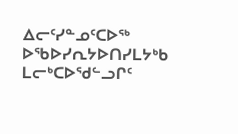ᐃᓕᑦᓯᓐᓄᑦᑕᐅᖅ ᐅᖃᐅᓯᕆᔭᐅᑎᓯᒪᔭᒃᑲ ᒪᓕᒃᑕᐅᖁᓪᓗᒋᑦ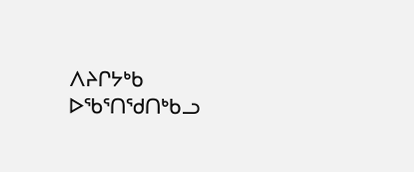ᐱᔨᒋᔭᒃᑲ ᐅᖃᕐᑎᖁᑎᒃᑲᓗ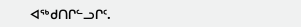ᐊᖅᑯᑎᒋᓪᓗᒋᑦ.